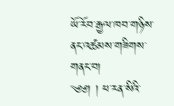ཡོ་རོབ་རྒྱལ་ཁབ་གཉིས་ནང་འཚམས་གཟིགས་གནང་བ།
༄༅། ། ཕ་རན་སིའི་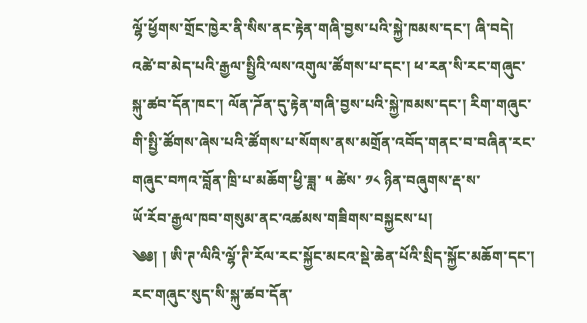ལྷོ་ཕྱོགས་གྲོང་ཁྱེར་ནི་སིས་ནང་རྟེན་གཞི་བྱས་པའི་སྐྱེ་ཁམས་དང་། ཞི་བདེ། འཚེ་བ་མེད་པའི་རྒྱལ་སྤྱིའི་ལས་འགུལ་ཚོགས་པ་དང་། ཕ་རན་སི་རང་གཞུང་སྐུ་ཚབ་དོན་ཁང་། ལོན་ཌོན་དུ་རྟེན་གཞི་བྱས་པའི་སྐྱེ་ཁམས་དང་། རིག་གཞུང་གི་སྤྱི་ཚོགས་ཞེས་པའི་ཚོགས་པ་སོགས་ནས་མགྲོན་འབོད་གནང་བ་བཞིན་རང་གཞུང་བཀའ་བློན་ཁྲི་པ་མཆོག་ཕྱི་ཟླ་ ༥ ཚེས་ ༡༨ ཉིན་བཞུགས་རྡ་ས་
ཡོ་རོབ་རྒྱལ་ཁབ་གསུམ་ནང་འཚམས་གཟིགས་བསྐྱངས་པ།
༄༅། ། ཨི་ཊ་ལིའི་ལྷོ་ཊི་རོལ་རང་སྐྱོང་མངའ་སྡེ་ཆེན་པོའི་སྲིད་སྐྱོང་མཆོག་དང་། རང་གཞུང་སུད་སི་སྐུ་ཚབ་དོན་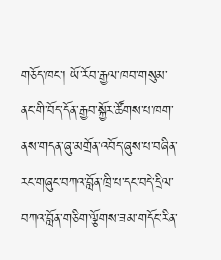གཅོད་ཁང་། ཡོ་རོབ་རྒྱལ་ཁབ་གསུམ་ནང་གི་བོད་དོན་རྒྱབ་སྐྱོར་ཚོགས་པ་ཁག་ནས་གདན་ཞུ་མགྲོན་འབོད་ཞུས་པ་བཞིན་རང་གཞུང་བཀའ་བློན་ཁྲི་པ་དང་བདེ་དྲིལ་བཀའ་བློན་གཅིག་ལྕོགས་ཟམ་གདོང་རིན་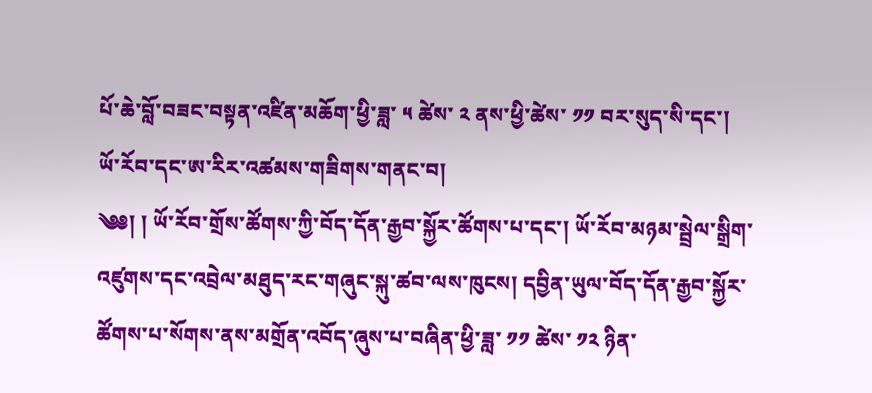པོ་ཆེ་བློ་བཟང་བསྟན་འཛིན་མཆོག་ཕྱི་ཟླ་ ༥ ཚེས་ ༢ ནས་ཕྱི་ཚེས་ ༡༡ བར་སུད་སི་དང་།
ཡོ་རོབ་དང་ཨ་རིར་འཚམས་གཟིགས་གནང་བ།
༄༅། ། ཡོ་རོབ་གྲོས་ཚོགས་ཀྱི་བོད་དོན་རྒྱབ་སྐྱོར་ཚོགས་པ་དང་། ཡོ་རོབ་མཉམ་སྦྲེལ་སྒྲིག་འཛུགས་དང་འབྲེལ་མཐུད་རང་གཞུང་སྐུ་ཚབ་ལས་ཁུངས། དབྱིན་ཡུལ་བོད་དོན་རྒྱབ་སྐྱོར་ཚོགས་པ་སོགས་ནས་མགྲོན་འབོད་ཞུས་པ་བཞིན་ཕྱི་ཟླ་ ༡༡ ཚེས་ ༡༢ ཉིན་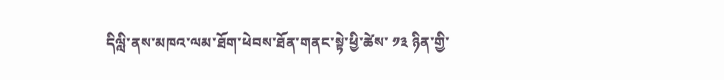དིལླི་ནས་མཁའ་ལམ་ཐོག་ཕེབས་ཐོན་གནང་སྟེ་ཕྱི་ཚེས་ ༡༣ ཉིན་གྱི་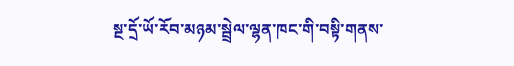སྔ་དྲོ་ཡོ་རོབ་མཉམ་སྦྲེལ་ལྷན་ཁང་གི་བསྟི་གནས་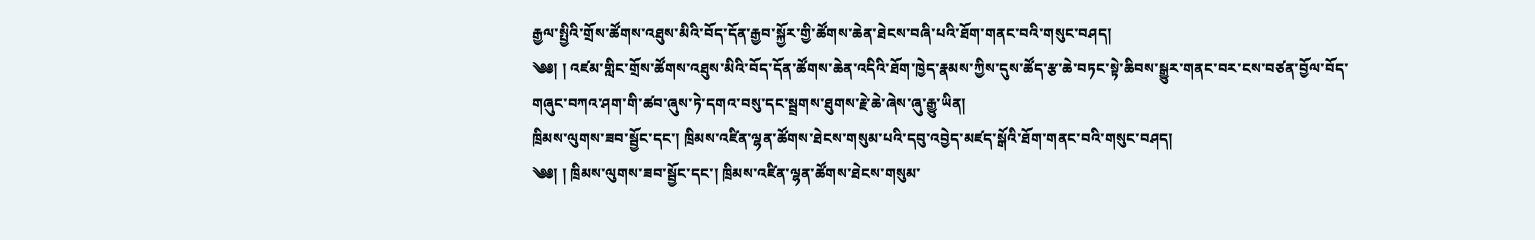རྒྱལ་སྤྱིའི་གྲོས་ཚོགས་འཐུས་མིའི་བོད་དོན་རྒྱབ་སྐྱོར་གྱི་ཚོགས་ཆེན་ཐེངས་བཞི་པའི་ཐོག་གནང་བའི་གསུང་བཤད།
༄༅། ། འཛམ་གླིང་གྲོས་ཚོགས་འཐུས་མིའི་བོད་དོན་ཚོགས་ཆེན་འདིའི་ཐོག་ཁྱེད་རྣམས་ཀྱིས་དུས་ཚོད་རྩ་ཆེ་བཏང་སྟེ་ཆིབས་སྒྱུར་གནང་བར་ངས་བཙན་བྱོལ་བོད་གཞུང་བཀའ་ཤག་གི་ཚབ་ཞུས་ཏེ་དགའ་བསུ་དང་སྦྲགས་ཐུགས་རྗེ་ཆེ་ཞེས་ཞུ་རྒྱུ་ཡིན།
ཁྲིམས་ལུགས་ཟབ་སྦྱོང་དང་། ཁྲིམས་འཛིན་ལྷན་ཚོགས་ཐེངས་གསུམ་པའི་དབུ་འབྱེད་མཛད་སྒོའི་ཐོག་གནང་བའི་གསུང་བཤད།
༄༅། ། ཁྲིམས་ལུགས་ཟབ་སྦྱོང་དང་། ཁྲིམས་འཛིན་ལྷན་ཚོགས་ཐེངས་གསུམ་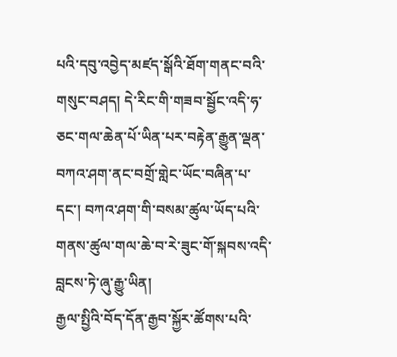པའི་དབུ་འབྱེད་མཛད་སྒོའི་ཐོག་གནང་བའི་གསུང་བཤད། དེ་རིང་གི་གཟབ་སྦྱོང་འདི་ཧ་ཅང་གལ་ཆེན་པོ་ཡིན་པར་བརྟེན་རྒྱུན་ལྡན་བཀའ་ཤག་ནང་བགྲོ་གླེང་ཡོང་བཞིན་པ་དང་། བཀའ་ཤག་གི་བསམ་ཚུལ་ཡོད་པའི་གནས་ཚུལ་གལ་ཆེ་བ་རེ་ཟུང་གོ་སྐབས་འདི་བླངས་ཏེ་ཞུ་རྒྱུ་ཡིན།
རྒྱལ་སྤྱིའི་བོད་དོན་རྒྱབ་སྐྱོར་ཚོགས་པའི་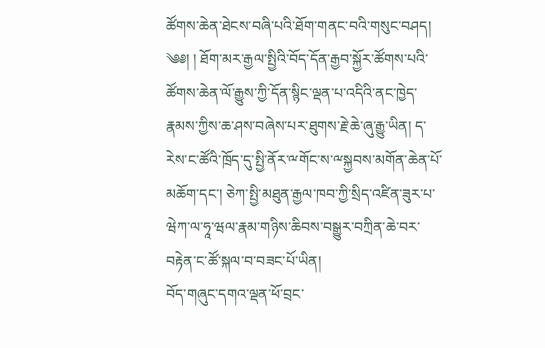ཚོགས་ཆེན་ཐེངས་བཞི་པའི་ཐོག་གནང་བའི་གསུང་བཤད།
༄༅། ། ཐོག་མར་རྒྱལ་སྤྱིའི་བོད་དོན་རྒྱབ་སྐྱོར་ཚོགས་པའི་ཚོགས་ཆེན་ལོ་རྒྱུས་ཀྱི་དོན་སྙིང་ལྡན་པ་འདིའི་ནང་ཁྱེད་རྣམས་ཀྱིས་ཆ་ཤས་བཞེས་པར་ཐུགས་རྗེ་ཆེ་ཞུ་རྒྱུ་ཡིན། ད་རེས་ང་ཚོའི་ཁྲོད་དུ་སྤྱི་ནོར་ྋགོང་ས་ྋསྐྱབས་མགོན་ཆེན་པོ་མཆོག་དང་། ཅེཀ་སྤྱི་མཐུན་རྒྱལ་ཁབ་ཀྱི་སྲིད་འཛིན་ཟུར་པ་ཝེཀ་ལ་ཧཱ་ཝལ་རྣམ་གཉིས་ཆིབས་བསྒྱུར་བཀྲིན་ཆེ་བར་བརྟེན་ང་ཚོ་སྐལ་བ་བཟང་པོ་ཡིན།
བོད་གཞུང་དགའ་ལྡན་ཕོ་བྲང་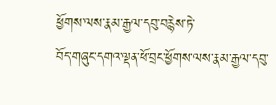ཕྱོགས་ལས་རྣམ་རྒྱལ་དབུ་བརྙེས་ཏེ་
བོད་གཞུང་དགའ་ལྡན་ཕོ་བྲང་ཕྱོགས་ལས་རྣམ་རྒྱལ་དབུ་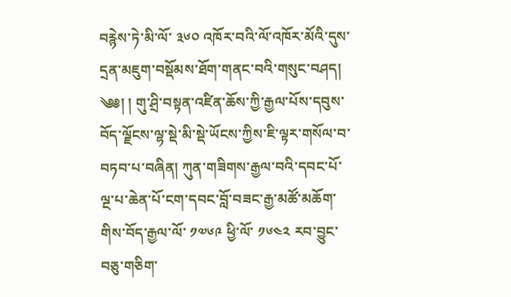བརྙེས་ཏེ་མི་ལོ་ ༣༦༠ འཁོར་བའི་ལོ་འཁོར་མོའི་དུས་དྲན་མཇུག་བསྡོམས་ཐོག་གནང་བའི་གསུང་བཤད། ༄༅། ། གུ་ཤྲི་བསྟན་འཛིན་ཆོས་ཀྱི་རྒྱལ་པོས་དབུས་བོད་ལྗོངས་ལྷ་སྡེ་མི་སྡེ་ཡོངས་ཀྱིས་ཇི་ལྟར་གསོལ་བ་བཏབ་པ་བཞིན། ཀུན་གཟིགས་རྒྱལ་བའི་དབང་པོ་ལྔ་པ་ཆེན་པོ་ངག་དབང་བློ་བཟང་རྒྱ་མཚོ་མཆོག་གིས་བོད་རྒྱལ་ལོ་ ༡༧༦༩ ཕྱི་ལོ་ ༡༦༤༢ རབ་བྱུང་བཅུ་གཅིག་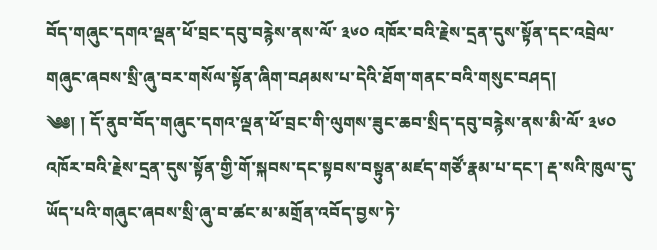བོད་གཞུང་དགའ་ལྡན་ཕོ་བྲང་དབུ་བརྙེས་ནས་ལོ་ ༣༦༠ འཁོར་བའི་རྗེས་དྲན་དུས་སྟོན་དང་འབྲེལ་གཞུང་ཞབས་སྲི་ཞུ་བར་གསོལ་སྟོན་ཞིག་བཤམས་པ་དེའི་ཐོག་གནང་བའི་གསུང་བཤད།
༄༅། ། དོ་ནུབ་བོད་གཞུང་དགའ་ལྡན་ཕོ་བྲང་གི་ལུགས་ཟུང་ཆབ་སྲིད་དབུ་བརྙེས་ནས་མི་ལོ་ ༣༦༠ འཁོར་བའི་རྗེས་དྲན་དུས་སྟོན་གྱི་གོ་སྐབས་དང་སྟབས་བསྟུན་མཛད་གཙོ་རྣམ་པ་དང་། རྡ་སའི་ཁུལ་དུ་ཡོད་པའི་གཞུང་ཞབས་སྲི་ཞུ་བ་ཚང་མ་མགྲོན་འབོད་བྱས་ཏེ་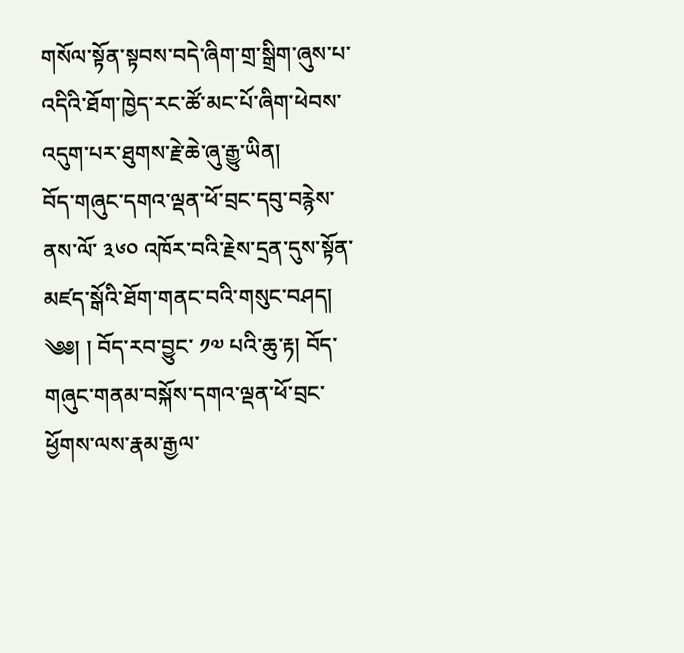གསོལ་སྟོན་སྟབས་བདེ་ཞིག་གྲ་སྒྲིག་ཞུས་པ་འདིའི་ཐོག་ཁྱེད་རང་ཚོ་མང་པོ་ཞིག་ཕེབས་འདུག་པར་ཐུགས་རྗེ་ཆེ་ཞུ་རྒྱུ་ཡིན།
བོད་གཞུང་དགའ་ལྡན་ཕོ་བྲང་དབུ་བརྙེས་ནས་ལོ་ ༣༦༠ འཁོར་བའི་རྗེས་དྲན་དུས་སྟོན་མཛད་སྒོའི་ཐོག་གནང་བའི་གསུང་བཤད།
༄༅། ། བོད་རབ་བྱུང་ ༡༧ པའི་ཆུ་རྟ། བོད་གཞུང་གནམ་བསྐོས་དགའ་ལྡན་ཕོ་བྲང་ཕྱོགས་ལས་རྣམ་རྒྱལ་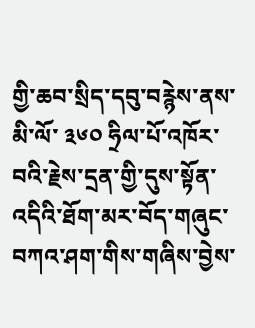གྱི་ཆབ་སྲིད་དབུ་བརྙེས་ནས་མི་ལོ་ ༣༦༠ ཧྲིལ་པོ་འཁོར་བའི་རྗེས་དྲན་གྱི་དུས་སྟོན་འདིའི་ཐོག་མར་བོད་གཞུང་བཀའ་ཤག་གིས་གཞིས་བྱེས་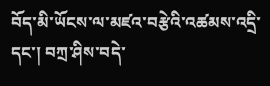བོད་མི་ཡོངས་ལ་མཛའ་བརྩེའི་འཚམས་འདྲི་དང་། བཀྲ་ཤིས་བདེ་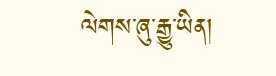ལེགས་ཞུ་རྒྱུ་ཡིན།